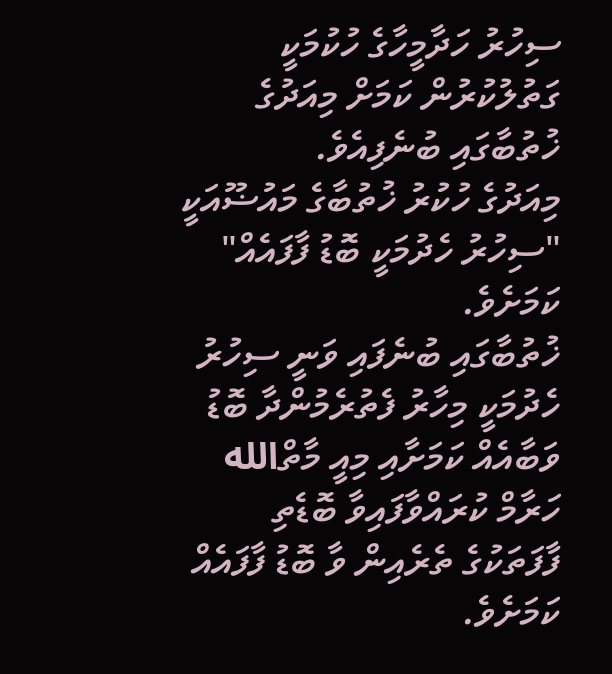ސިހުރު ހަދާމީހާގެ ހުކުމަކީ ގަތުލުކުރުން ކަމަށް މިއަދުގެ ޚުތުބާގައި ބުނެފިއެވެ.
މިއަދުގެ ހުކުރު ޚުތުބާގެ މައުޟޫއަކީ "ސިހުރު ހެދުމަކީ ބޮޑު ފާފައެއް" ކަމަށެވެ.
ޚުތުބާގައި ބުނެފައި ވަނީ ސިހުރު ހެދުމަކީ މިހާރު ފެތުރެމުންދާ ބޮޑު ވަބާއެއް ކަމަށާއި މިއީ މާތްالله ހަރާމް ކުރައްވާފައިވާ ބޮޑެތި ފާފަތަކުގެ ތެރެއިން ވާ ބޮޑު ފާފައެއް ކަމަށެވެ.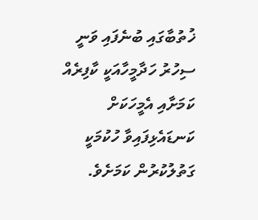ޚުތުބާގައި ބުނެފައި ވަނީ ސިހުރު ހަދާމީހާއަކީ ކާފިރެއް ކަމަށާއި އެމީހަކަށް ކަނޑައެޅިފައިވާ ހުކުމަކީ ގަތުލުކުރުން ކަމަށެވެ.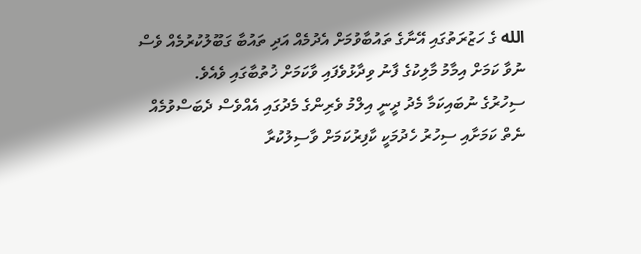الله ގެ ހަޒުރަތުގައި އޭނާގެ ތައުބާވުމަށް އެދުމެއް އަދި ތައުބާ ގަބޫލުކުރުމެއް ވެސް ނުވާ ކަމަށް އިމާމު މާލިކުގެ ފާނު ވިދާޅުވެފައި ވާކަމަށް ޚުތުބާގައި ވެއެވެ.
ސިހުރުގެ ނުބައިކަމާ މެދު ދީނީ އިލްމު ވެރިންގެ މެދުގައި އެއްވެސް ދެބަސްވުމެއް ނެތް ކަމަށާއި ސިހުރު ހެދުމަކީ ކާފިރުކަމަށް ވާސިލުކުރާ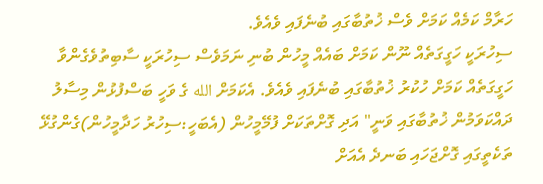ހަރާމް ކަމެއް ކަމަށް ވެސް ޚުތުބާގައި ބުނެފައި ވެއެވެ.
ސިހުރަކީ ހަގީގަތެއް ނޫން ކަމަށް ބައެއް މީހުން ބުނި ނަމަވެސް ސިހުރަކީ ސާބިތުވެގެންވާ ހަގީގަތެއް ކަމަށް ހުކުރު ޚުތުބާގައި ބުނެފައި ވެއެވެ. އެކަމަށް الله ގެ ވަހީ ބަސްފުޅުން މިސާލު ދައްކަވަމުން ޚުތުބާގައި ވަނީ" އަދި ގޮށްތަކަށް ފުމޭމީހުން (އެބަހީ:ސިހުރު ހަދާމީހުން)ގެންގުޅޭ ތަކެތީގައި ގޮށްޖަހައި ބަނދެ އެއަށް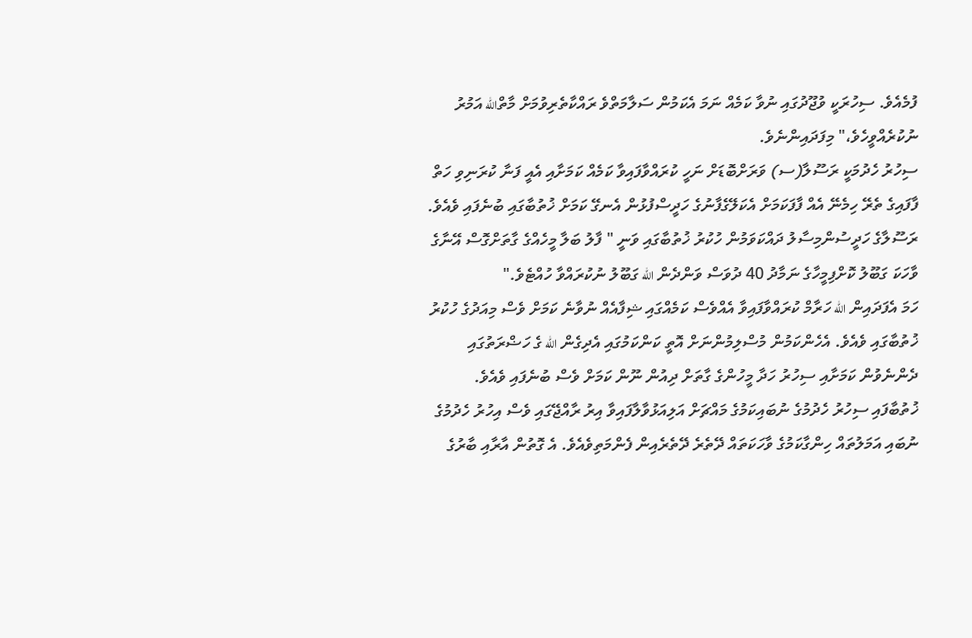ފުމެއެވެ. ސިހުރަކީ ވުޖޫދުގައި ނުވާ ކަމެއް ނަމަ އެކަމުން ސަލާމަތްވެ ރައްކާތެރިވުމަށް މާތްالله އަމުރު ނުކުރެއްވީހެވެ،" މިފަދައިންނެވެ.
ސިހުރު ހެދުމަކީ ރަސޫލާ(ސ) ވަރަށްބޮޑަށް ނަހީ ކުރައްވާފައިވާ ކަމެއް ކަމަށާއި އެއީ ފަނާ ކުރަނިވި ހަތް ފާފައިގެ ތެރޭ ހިމެނޭ އެއް ފާފަކަމަށް އެކަލޭގެފާނުގެ ހަދީސްފުޅުން އެނގޭ ކަމަށް ޚުތުބާގައި ބުނެފައި ވެއެވެ. ރަސޫލާގެ ހަދީސުންމިސާލު ދައްކަވަމުން ހުކުރު ޚުތުބާގައި ވަނީ " ފާލު ބަލާ މީހެއްގެ ގާތަށްގޮސް އޭނާގެ ވާހަކަ ގަބޫލު ކޮށްފިމީހާގެ ނަމާދު 40 ދުވަސް ވަންދެން الله ގަބޫލު ނުކުރައްވާ ހުއްޓެވެ."
ހަމަ އެފަދައިން الله ހަރާމް ކުރައްވާފައިވާ އެއްވެސް ކަމެއްގައި ޝިފާއެއް ނުވާނެ ކަމަށް ވެސް މިއަދުގެ ހުކުރު ޚުތުބާގައި ވެއެވެ. އެހެންކަމުން މުސްލިމުންނަށް އޮތީ ކަންކަމުގައި އެދިގެން الله ގެ ހަޟްރަތުގައި ދެންނެވުން ކަމަށާއި ސިހުރު ހަދާ މީހުންގެ ގާތަށް ދިއުން ނޫން ކަމަށް ވެސް ބުނެފައި ވެއެވެ.
ޚުތުބާފައި ސިހުރު ހެދުމުގެ ނުބައިކަމުގެ މައްޗަށް އަލިއަޅުވާލާފައިވާ އިރު ރާއްޖޭގައި ވެސް އިހުރު ހެދުމުގެ ނުބައި އަމަލުތައް ހިންގާކަމުގެ ވާހަކަތައް ދޭތެރެ ދޭތެރެއިން ފެންމަތިވެއެވެ. އެ ގޮތުން އާރާއި ބާރުގެ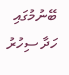ބޭނުމުގައި ހަދާ ސިހުރު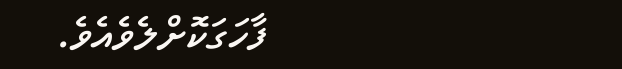ފާހަގަކޮށްލެވެއެވެ.